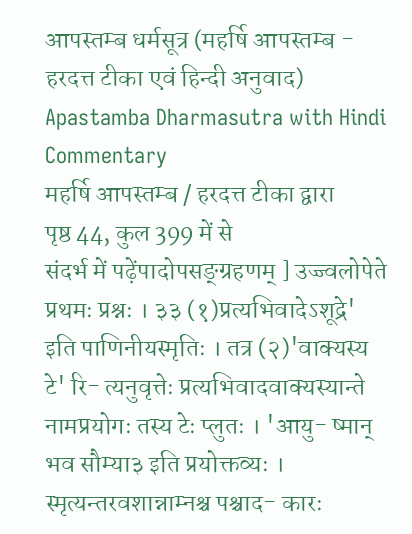आपस्तम्ब धर्मसूत्र (महर्षि आपस्तम्ब - हरदत्त टीका एवं हिन्दी अनुवाद)
Apastamba Dharmasutra with Hindi Commentary
महर्षि आपस्तम्ब / हरदत्त टीका द्वारा
पृष्ठ 44, कुल 399 में से
संदर्भ में पढ़ेंपादोपसङ्ग्रहणम् ] उज्ज्वलोपेते प्रथमः प्रश्नः । ३३ (१)प्रत्यभिवादेऽशूद्रे' इति पाणिनीयस्मृतिः । तत्र (२)'वाक्यस्य टे' रि- त्यनुवृत्तेः प्रत्यभिवादवाक्यस्यान्ते नामप्रयोगः तस्य टेः प्लुतः । 'आयु- ष्मान् भव सौम्या३ इति प्रयोक्तव्यः । स्मृत्यन्तरवशान्नाम्नश्च पश्चाद- कारः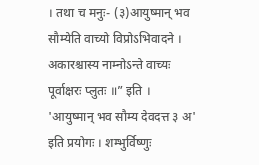। तथा च मनुः- (३)आयुष्मान् भव सौम्येति वाच्यो विप्रोऽभिवादने । अकारश्चास्य नाम्नोऽन्ते वाच्यः पूर्वाक्षरः प्लुतः ॥” इति । 'आयुष्मान् भव सौम्य देवदत्त ३ अ' इति प्रयोगः । शम्भुर्विष्णुः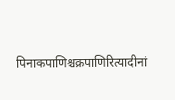पिनाकपाणिश्चक्रपाणिरित्यादीनां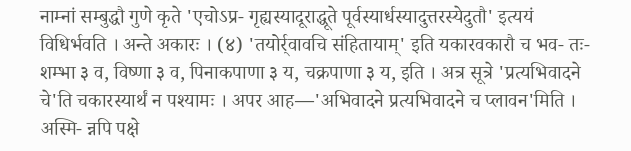नाम्नां सम्बुद्धौ गुणे कृते 'एचोऽप्र- गृह्यस्यादूराद्धूते पूर्वस्यार्धस्यादुत्तरस्येदुतौ' इत्ययं विधिर्भवति । अन्ते अकारः । (४) 'तयोर्र्वावचि संहितायाम्' इति यकारवकारौ च भव- तः-शम्भा ३ व, विष्णा ३ व, पिनाकपाणा ३ य, चक्रपाणा ३ य, इति । अत्र सूत्रे 'प्रत्यभिवादने चे'ति चकारस्यार्थं न पश्यामः । अपर आह—'अभिवादने प्रत्यभिवादने च प्लावन'मिति । अस्मि- न्नपि पक्षे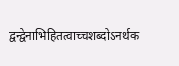द्वन्द्वेनाभिहितत्वाच्चशब्दोऽनर्थक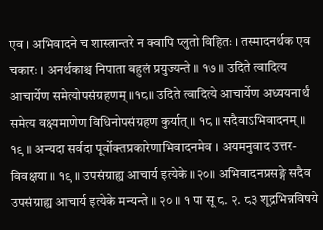एव । अभिवादने च शास्त्रान्तरे न क्वापि प्लुतो विहितः । तस्मादनर्थक एव चकारः । अनर्थकाश्च निपाता बहुलं प्रयुज्यन्ते ॥ १७ ॥ उदिते त्वादित्य आचार्येण समेत्योपसंग्रहणम् ॥१८॥ उदिते त्वादित्ये आचार्येण अध्ययनार्थं समेत्य वक्ष्यमाणेण विधिनोपसंग्रहण कुर्यात् ॥ १८ ॥ सदैवाऽभिवादनम् ॥ १९ ॥ अन्यदा सर्वदा पूर्वोक्तप्रकारेणाभिवादनमेव । अयमनुवाद उत्तर- विवक्षया ॥ १९ ॥ उपसंग्राह्य आचार्य इत्येके ॥२०॥ अभिवादनप्रसङ्गे सदैव उपसंग्राह्य आचार्य इत्येके मन्यन्ते ॥ २० ॥ १ पा सू ८. २. ८३ शूद्रभिन्नविषये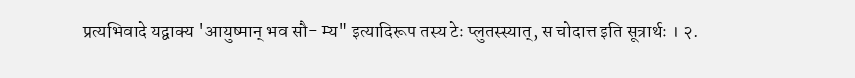प्रत्यभिवादे यद्वाक्य 'आयुष्मान् भव सौ- म्य" इत्यादिरूप तस्य टेः प्लुतस्स्यात्, स चोदात्त इति सूत्रार्थः । २.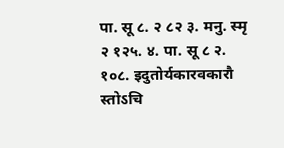पा. सू ८. २ ८२ ३. मनु. स्मृ २ १२५. ४. पा. सू ८ २. १०८. इदुतोर्यकारवकारौ स्तोऽचि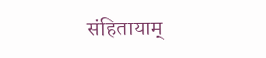संहितायाम्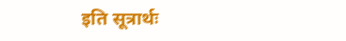इति सूत्रार्थः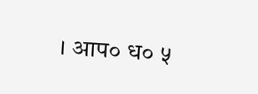। आप० ध० ५